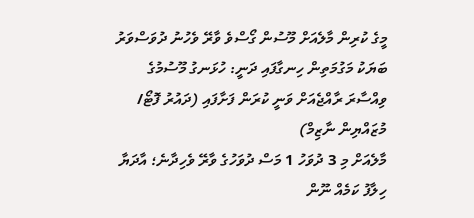މީގެ ކުރިން މާލެއަށް މޫސުން ގޯސްވެ ވާރޭ ވެހުނު ދުވަސްވަރު ބަޔަކު މަގުމަތިން ހިނގާފައި ދަނީ: ހުޅަނގު މޫސުމުގެ ވިއްސާރަ ރާއްޖެއަށް ވަނީ ކުރަން ފަށާފައި (ދައުރު ފޮޓޯ/ މުޒައްޔިން ނާޒިމް)
މާލެއަށް މި 3 ދުވަހު 1 މަސް ދުވަހުގެ ވާރޭ ވެހިދާނެ؛ އާދަޔާ ހިލާފު ކަމެއް ނޫން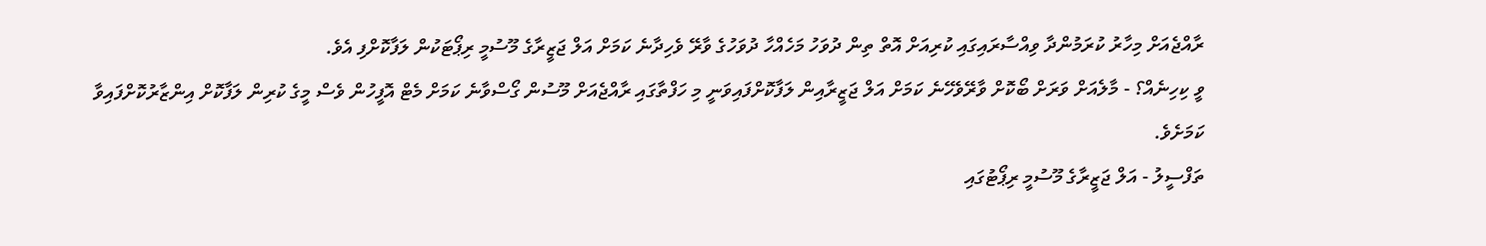ރާއްޖެއަށް މިހާރު ކުރަމުންދާ ވިއްސާރައިގައި ކުރިއަށް އޮތް ތިން ދުވަހު މަހެއްހާ ދުވަހުގެ ވާރޭ ވެހިދާނެ ކަމަށް އަލް ޖަޒީރާގެ މޫސުމީ ރިޕޯޓަކުން ލަފާކޮށްފި އެވެ.
ވީ ކިހިނެއް؟ - މާލެއަށް ވަރަށް ބޯކޮށް ވާރޭވެހޭނެ ކަމަށް އަލް ޖަޒީރާއިން ލަފާކޮށްފައިވަނީ މި ހަފްތާގައި ރާއްޖެއަށް މޫސުން ގޯސްވާނެ ކަމަށް މެޓް އޮފީހުން ވެސް މީގެ ކުރިން ލަފާކޮށް އިންޒާރުކޮށްފައިވާ ކަމަށެވެ.
ތަފްސީލު - އަލް ޖަޒީރާގެ މޫސުމީ ރިޕޯޓުގައި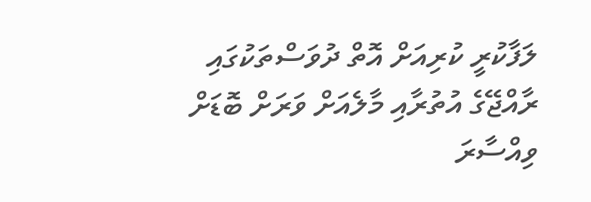ލަފާކުރީ ކުރިއަށް އޮތް ދުވަސްތަކުގައި ރާއްޖޭގެ އުތުރާއި މާލެއަށް ވަރަށް ބޮޑަށް ވިއްސާރަ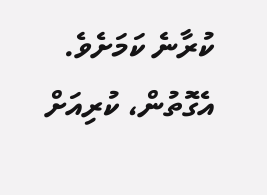ކުރާނެ ކަމަށެވެ.
އެގޮތުން، ކުރިއަށް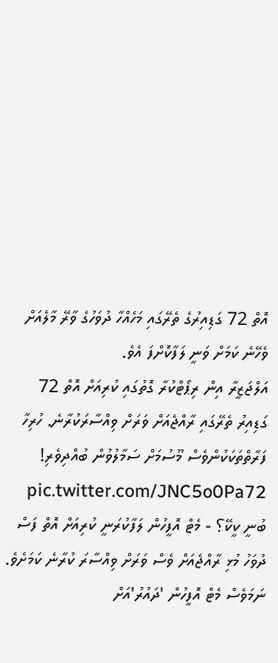އޮތް 72 ގަޑިއިރުގެ ތެރޭގައި މަހެއްހާ ދުވަހުގެ ވާރޭ މާލެއަށް ވެހޭނެ ކަމަށް ވަނީ ލަފާކޮށްފަ އެވެ.
އަލްޖަޒީރާ އިން ރިޕޯޓްކުރާ ގޮތުގައި ކުރިއަށް އޮތް 72 ގަޑިއިރު ތެރޭގައި ރާއްޖެއަށް ވަރަށް ވިއްސާރަކުރާނެ. ހުރިހާ ފަރާތްތަކަކުންވެސް މޫސުމަށް ސަމާލުވުން ބުއްދިވެރި! pic.twitter.com/JNC5o0Pa72
ބުނީ ކީކޭ؟ - މެޓް އޮފީހުން ލަފާކުރަނީ ކުރިއަށް އޮތް ފަސް ދުވަހު މުޅި ރާއްޖެއަށް ވެސް ވަރަށް ވިއްސާރަ ކުރާނެ ކަމަށެވެ.
ނަމަވެސް މެޓް އޮފީހުން 'ދައުރު'އަށް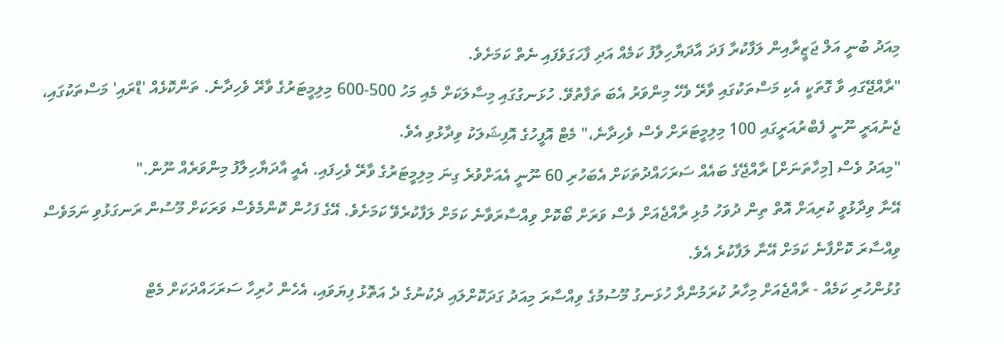މިއަދު ބުނީ އަލް ޖަޒީރާއިން ލަފާކުރާ ފަދަ އާދަޔާހިލާފު ކަމެއް އަދި ފާހަގަވެފައި ނެތް ކަމަށެވެ.
"ރާއްޖޭގައި ވާ ގޮތަކީ އެކި މަސްތަކުގައި ވާރޭ ވެހޭ މިންވަރު އެބަ ތަފާތުވޭ. ހުޅަނގުގައި މިސާލަކަށް މެއި މަހު 500-600 މިލިމީޓަރުގެ ވާރޭ ވެހިދާނެ. ތަންކޮޅެއް 'ޑްރައި' މަސްތަކުގައި، ޖެނުއަރީ ނޫނީ ފެބްރުއަރީގައި 100 މިލިމީޓަރަށް ވެސް ވެހިދާނެ،" މެޓް އޮފީހުގެ އޮފިޝަލަކު ވިދާޅުވި އެވެ.
"މިއަދު ވެސް [މިހާތަނަށް] ރާއްޖޭގެ ބައެއް ސަރަހައްދުތަކަށް އެބަހުރި 60 ނޫނީ އެއަށްވުރެ ގިނަ މިލިމީޓަރުގެ ވާރޭ ވެހިފައި. އެއީ އާދަޔާހިލާފު މިންވަރެއް ނޫން."
އޭނާ ވިދާޅުވީ ކުރިއަށް އޮތް ތިން ދުވަހު މުޅި ރާއްޖެއަށް ވެސް ވަރަށް ބޯކޮށް ވިއްސާރަވާނެ ކަމަށް ލަފާކުރެވޭ ކަމަށެވެ. އޭގެ ފަހުން ކޮންމެވެސް ވަރަކަށް މޫސުން ރަނގަޅުވި ނަމަވެސް ވިއްސާރަ ކޮށްފާނެ ކަމަށް އޭނާ ލަފާކުރެ އެވެ.
ގުޅުންހުރި ކަމެއް - ރާއްޖެއަށް މިހާރު ކުރަމުންދާ ހުޅަނގު މޫސުމުގެ ވިއްސާރަ މިއަދު ގަދަކޮށްލައި ދެކުނުގެ ދެ އަތޮޅު ފިޔަވައި، އެހެން ހުރިހާ ސަރަހައްދަކަށް މެޓް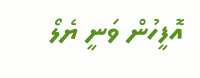އޮފީހުން ވަނީ ޔެލޯ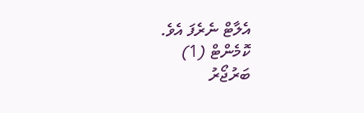އެލާޓް ނެރެފަ އެވެ.
ކޮމެންޓް (1)
ބަރުޖޯރު